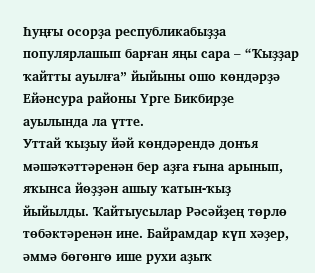Һуңғы осорҙа республикабыҙҙа популярлашып барған яңы сара – “Ҡыҙҙар ҡайтты ауылға” йыйыны ошо көндәрҙә Ейәнсура районы Үрге Бикбирҙе ауылында ла үтте.
Уттай ҡыҙыу йәй көндәрендә донъя мәшәҡәттәренән бер аҙға ғына арынып, яҡынса йөҙҙән ашыу ҡатын-ҡыҙ йыйылды. Ҡайтыусылар Рәсәйҙең төрлө төбәктәренән ине. Байрамдар күп хәҙер, әммә бөгөнгө ише рухи аҙыҡ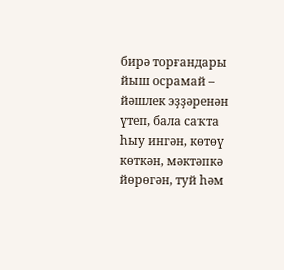бирә торғандары йыш осрамай – йәшлек эҙҙәренән үтеп, бала саҡта һыу ингән, көтөү көткән, мәктәпкә йөрөгән, туй һәм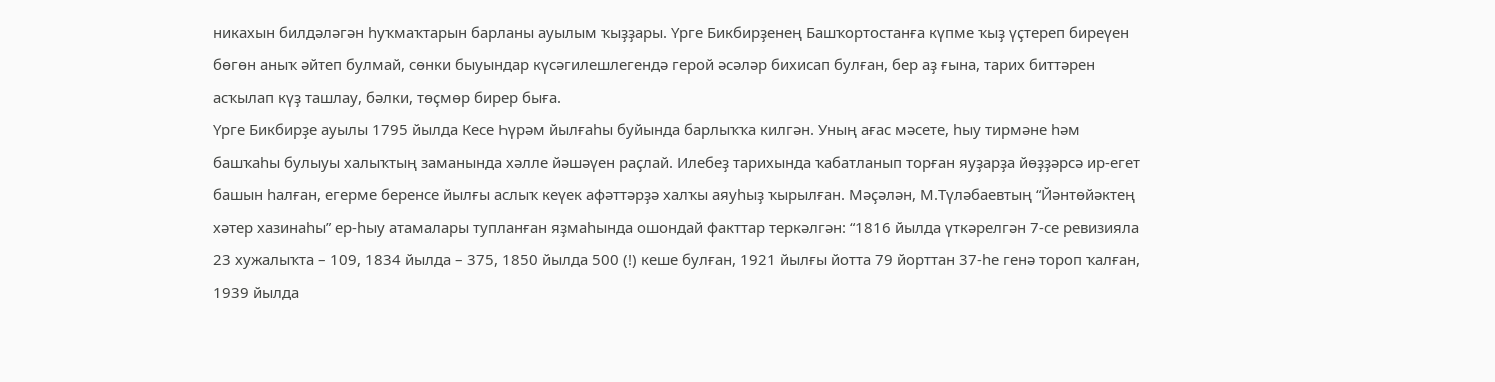никахын билдәләгән һуҡмаҡтарын барланы ауылым ҡыҙҙары. Үрге Бикбирҙенең Башҡортостанға күпме ҡыҙ үҫтереп биреүен бөгөн аныҡ әйтеп булмай, сөнки быуындар күсәгилешлегендә герой әсәләр бихисап булған, бер аҙ ғына, тарих биттәрен асҡылап күҙ ташлау, бәлки, төҫмөр бирер быға.
Үрге Бикбирҙе ауылы 1795 йылда Кесе Һүрәм йылғаһы буйында барлыҡҡа килгән. Уның ағас мәсете, һыу тирмәне һәм башҡаһы булыуы халыҡтың заманында хәлле йәшәүен раҫлай. Илебеҙ тарихында ҡабатланып торған яуҙарҙа йөҙҙәрсә ир-егет башын һалған, егерме беренсе йылғы аслыҡ кеүек афәттәрҙә халҡы аяуһыҙ ҡырылған. Мәҫәлән, М.Түләбаевтың “Йәнтөйәктең хәтер хазинаһы” ер-һыу атамалары тупланған яҙмаһында ошондай факттар теркәлгән: “1816 йылда үткәрелгән 7-се ревизияла 23 хужалыҡта – 109, 1834 йылда – 375, 1850 йылда 500 (!) кеше булған, 1921 йылғы йотта 79 йорттан 37-һе генә тороп ҡалған, 1939 йылда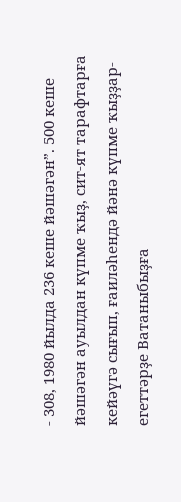- 308, 1980 йылда 236 кеше йәшәгән”. 500 кеше йәшәгән ауылдан күпме ҡыҙ, сит-ят тарафтарға кейәүгә сығып, ғаиләһендә йәнә күпме ҡыҙҙар-егеттәрҙе Ватаныбыҙға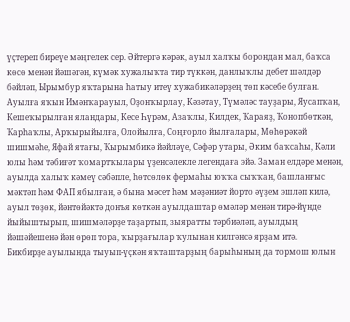үҫтереп биреүе мәңгелек сер. Әйтергә кәрәк, ауыл халҡы борондан мал, баҡса көсө менән йәшәгән, күмәк хужалыҡта тир түккән, данлыҡлы дебет шәлдәр бәйләп, Ырымбур яҡтарына һатыу итеү хужабикәләрҙең төп кәсебе булған. Ауылға яҡын Имәнҡарауыл, Оҙонҡырлау, Кәзәтау, Түмәләс тауҙары, Яусапҡан, Кешеҡырылған яландары, Кесе Һүрәм, Азаҡлы, Килдек, Ҡараяҙ, Ҡонопбөткән, Ҡарһаҡлы, Арҡырыйылға, Олойылға, Соңғорло йылғалары, Мөһөрәкәй шишмәһе, Яфай ятағы, Ҡырымбикә йәйләүе, Сәфәр утары, Әким баҡсаһы, Кәли юлы һәм тәбиғәт ҡомартҡылары үҙенсәлекле легендаға эйә. Заман елдәре менән, ауылда халыҡ кәмеү сәбәпле, һөтсөлөк фермаһы юҡҡа сыҡҡан, башланғыс мәктәп һәм ФАП ябылған, ә бына мәсет һәм мәҙәниәт йорто әүҙем эшләп килә, ауыл төҙөк, йәнтөйәктә донъя көткән ауылдаштар өмәләр менән тирә-йүнде йыйыштырып, шишмәләрҙе таҙартып, зыяратты тәрбиәләп, ауылдың йәшәйешенә йән өрөп тора, ҡырҙағылар ҡулынан килгәнсә ярҙам итә.
Бикбирҙе ауылында тыуып-үҫкән яҡташтарҙың барыһының да тормош юлын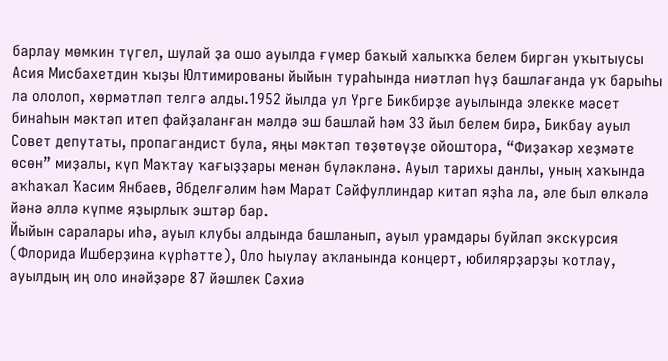барлау мөмкин түгел, шулай ҙа ошо ауылда ғүмер баҡый халыҡҡа белем биргән уҡытыусы Асия Мисбахетдин ҡыҙы Юлтимированы йыйын тураһында ниәтләп һүҙ башлағанда уҡ барыһы ла ололоп, хөрмәтләп телгә алды.1952 йылда ул Үрге Бикбирҙе ауылында элекке мәсет бинаһын мәктәп итеп файҙаланған мәлдә эш башлай һәм 33 йыл белем бирә, Бикбау ауыл Совет депутаты, пропагандист була, яңы мәктәп төҙөтөүҙе ойоштора, “Фиҙаҡәр хеҙмәте өсөн” миҙалы, күп Маҡтау ҡағыҙҙары менән бүләкләнә. Ауыл тарихы данлы, уның хаҡында аҡһаҡал Ҡасим Янбаев, Әбделғәлим һәм Марат Сәйфуллиндар китап яҙһа ла, әле был өлкәлә йәнә әллә күпме яҙырлыҡ эштәр бар.
Йыйын саралары иһә, ауыл клубы алдында башланып, ауыл урамдары буйлап экскурсия (Флорида Ишберҙина күрһәтте), Оло һыулау аҡланында концерт, юбилярҙарҙы ҡотлау, ауылдың иң оло инәйҙәре 87 йәшлек Сәхиә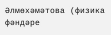Әлмөхәмәтова (физика фәндәре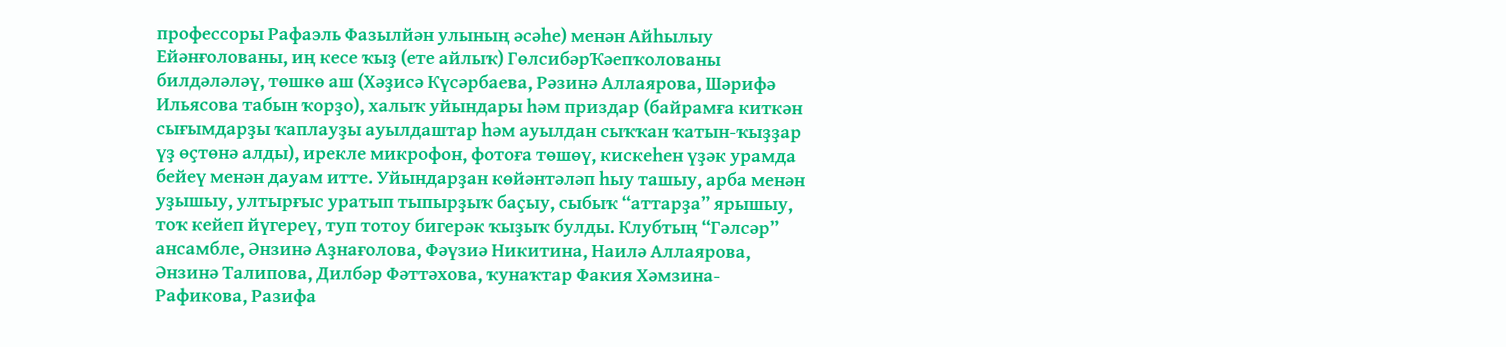профессоры Рафаэль Фазылйән улының әсәһе) менән Айһылыу Ейәнғолованы, иң кесе ҡыҙ (ете айлыҡ) ГөлсибәрҠәепҡолованы билдәләләү, төшкө аш (Хәҙисә Күсәрбаева, Рәзинә Аллаярова, Шәрифә Ильясова табын ҡорҙо), халыҡ уйындары һәм приздар (байрамға киткән сығымдарҙы ҡаплауҙы ауылдаштар һәм ауылдан сыҡҡан ҡатын-ҡыҙҙар үҙ өҫтөнә алды), ирекле микрофон, фотоға төшөү, кискеһен үҙәк урамда бейеү менән дауам итте. Уйындарҙан көйәнтәләп һыу ташыу, арба менән уҙышыу, ултырғыс уратып тыпырҙыҡ баҫыу, сыбыҡ “аттарҙа” ярышыу, тоҡ кейеп йүгереү, туп тотоу бигерәк ҡыҙыҡ булды. Клубтың “Гәлсәр” ансамбле, Әнзинә Аҙнағолова, Фәүзиә Никитина, Наилә Аллаярова, Әнзинә Талипова, Дилбәр Фәттәхова, ҡунаҡтар Факия Хәмзина-Рафикова, Разифа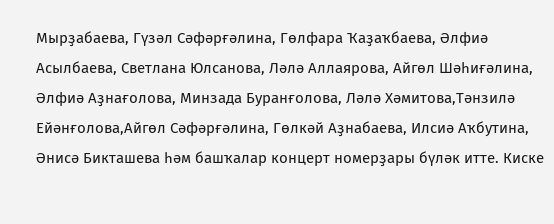Мырҙабаева, Гүзәл Сәфәрғәлина, Гөлфара Ҡаҙаҡбаева, Әлфиә Асылбаева, Светлана Юлсанова, Ләлә Аллаярова, Айгөл Шәһиғәлина, Әлфиә Аҙнағолова, Минзада Буранғолова, Ләлә Хәмитова,Тәнзилә Ейәнғолова,Айгөл Сәфәрғәлина, Гөлкәй Аҙнабаева, Илсиә Аҡбутина, Әнисә Бикташева һәм башҡалар концерт номерҙары бүләк итте. Киске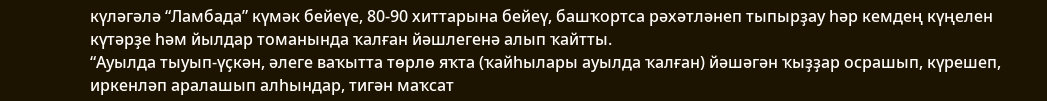күләгәлә “Ламбада” күмәк бейеүе, 80-90 хиттарына бейеү, башҡортса рәхәтләнеп тыпырҙау һәр кемдең күңелен күтәрҙе һәм йылдар томанында ҡалған йәшлегенә алып ҡайтты.
“Ауылда тыуып-үҫкән, әлеге ваҡытта төрлө яҡта (ҡайһылары ауылда ҡалған) йәшәгән ҡыҙҙар осрашып, күрешеп, иркенләп аралашып алһындар, тигән маҡсат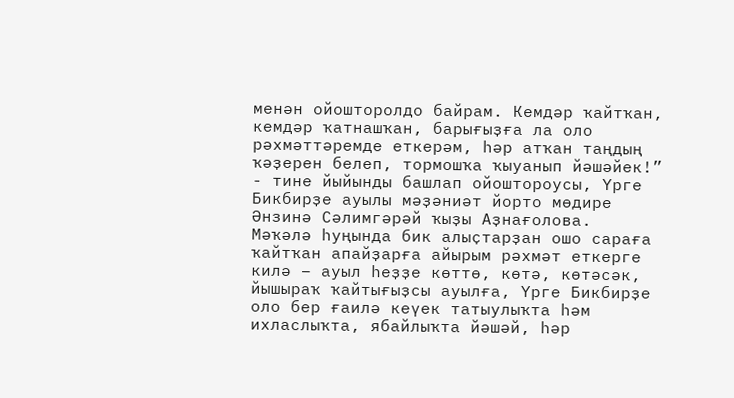менән ойошторолдо байрам. Кемдәр ҡайтҡан, кемдәр ҡатнашҡан, барығыҙға ла оло рәхмәттәремде еткерәм, һәр атҡан таңдың ҡәҙерен белеп, тормошҡа ҡыуанып йәшәйек!” - тине йыйынды башлап ойоштороусы, Үрге Бикбирҙе ауылы мәҙәниәт йорто мөдире Әнзинә Сәлимгәрәй ҡыҙы Аҙнағолова.
Мәҡәлә һуңында бик алыҫтарҙан ошо сараға ҡайтҡан апайҙарға айырым рәхмәт еткерге килә – ауыл һеҙҙе көттө, көтә, көтәсәк, йышыраҡ ҡайтығыҙсы ауылға, Үрге Бикбирҙе оло бер ғаилә кеүек татыулыҡта һәм ихласлыҡта, ябайлыҡта йәшәй, һәр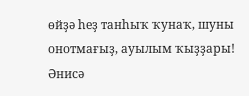өйҙә һеҙ танһыҡ ҡунаҡ, шуны онотмағыҙ, ауылым ҡыҙҙары!
Әнисә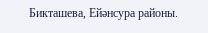Бикташева, Ейәнсура районы.